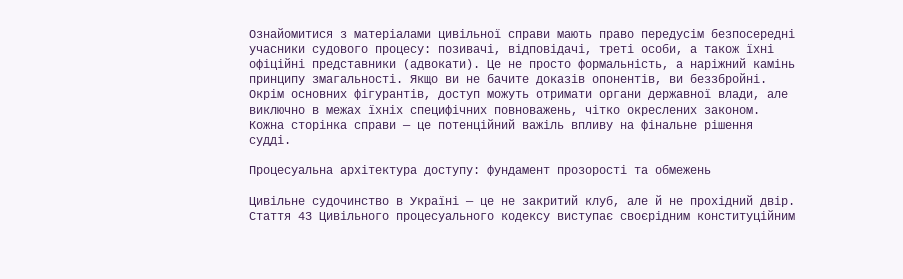Ознайомитися з матеріалами цивільної справи мають право передусім безпосередні учасники судового процесу: позивачі, відповідачі, треті особи, а також їхні офіційні представники (адвокати). Це не просто формальність, а наріжний камінь принципу змагальності. Якщо ви не бачите доказів опонентів, ви беззбройні. Окрім основних фігурантів, доступ можуть отримати органи державної влади, але виключно в межах їхніх специфічних повноважень, чітко окреслених законом. Кожна сторінка справи — це потенційний важіль впливу на фінальне рішення судді.

Процесуальна архітектура доступу: фундамент прозорості та обмежень

Цивільне судочинство в Україні — це не закритий клуб, але й не прохідний двір. Стаття 43 Цивільного процесуального кодексу виступає своєрідним конституційним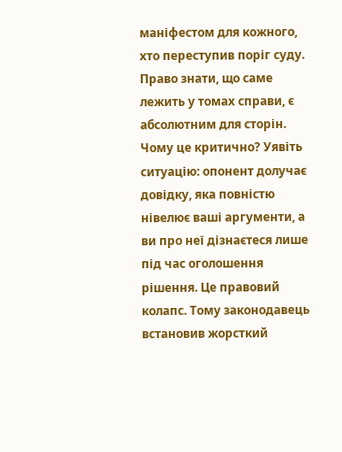маніфестом для кожного, хто переступив поріг суду. Право знати, що саме лежить у томах справи, є абсолютним для сторін. Чому це критично? Уявіть ситуацію: опонент долучає довідку, яка повністю нівелює ваші аргументи, а ви про неї дізнаєтеся лише під час оголошення рішення. Це правовий колапс. Тому законодавець встановив жорсткий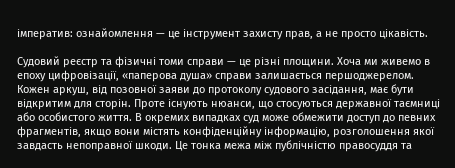імператив: ознайомлення — це інструмент захисту прав, а не просто цікавість.

Судовий реєстр та фізичні томи справи — це різні площини. Хоча ми живемо в епоху цифровізації, «паперова душа» справи залишається першоджерелом. Кожен аркуш, від позовної заяви до протоколу судового засідання, має бути відкритим для сторін. Проте існують нюанси, що стосуються державної таємниці або особистого життя. В окремих випадках суд може обмежити доступ до певних фрагментів, якщо вони містять конфіденційну інформацію, розголошення якої завдасть непоправної шкоди. Це тонка межа між публічністю правосуддя та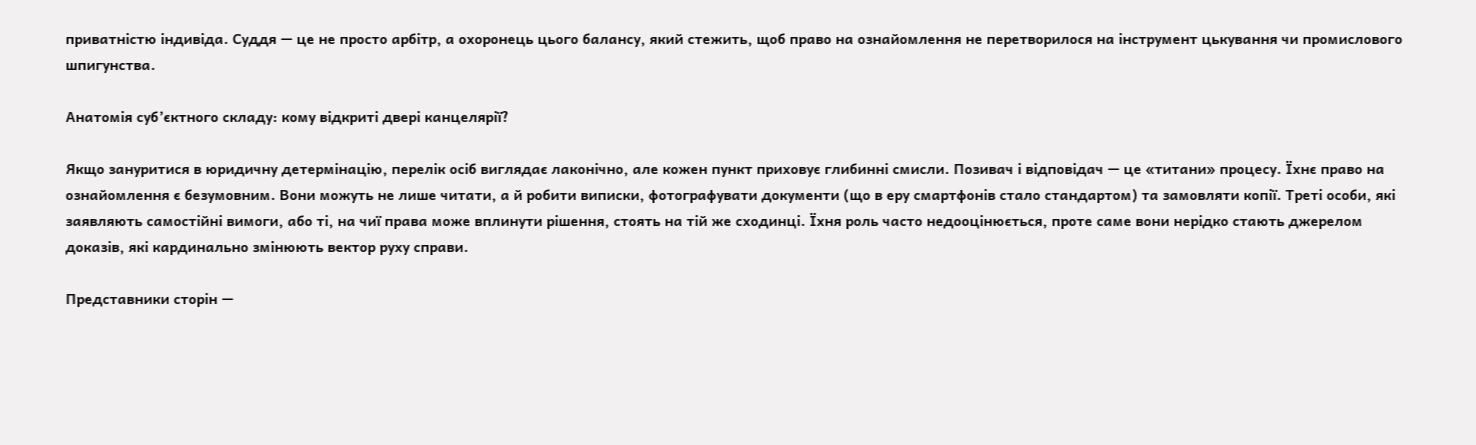приватністю індивіда. Суддя — це не просто арбітр, а охоронець цього балансу, який стежить, щоб право на ознайомлення не перетворилося на інструмент цькування чи промислового шпигунства.

Анатомія суб’єктного складу: кому відкриті двері канцелярії?

Якщо зануритися в юридичну детермінацію, перелік осіб виглядає лаконічно, але кожен пункт приховує глибинні смисли. Позивач і відповідач — це «титани» процесу. Їхнє право на ознайомлення є безумовним. Вони можуть не лише читати, а й робити виписки, фотографувати документи (що в еру смартфонів стало стандартом) та замовляти копії. Треті особи, які заявляють самостійні вимоги, або ті, на чиї права може вплинути рішення, стоять на тій же сходинці. Їхня роль часто недооцінюється, проте саме вони нерідко стають джерелом доказів, які кардинально змінюють вектор руху справи.

Представники сторін —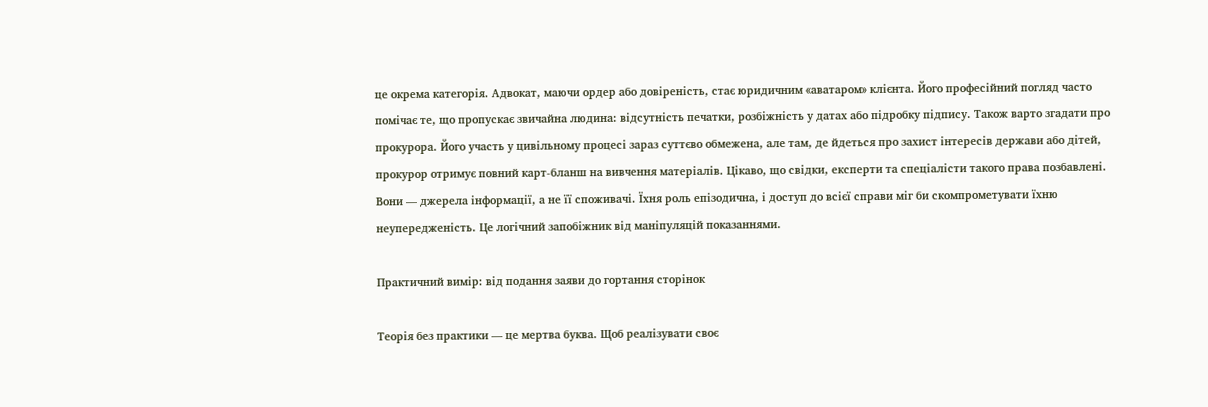це окрема категорія. Адвокат, маючи ордер або довіреність, стає юридичним «аватаром» клієнта. Його професійний погляд часто помічає те, що пропускає звичайна людина: відсутність печатки, розбіжність у датах або підробку підпису. Також варто згадати про прокурора. Його участь у цивільному процесі зараз суттєво обмежена, але там, де йдеться про захист інтересів держави або дітей, прокурор отримує повний карт-бланш на вивчення матеріалів. Цікаво, що свідки, експерти та спеціалісти такого права позбавлені. Вони — джерела інформації, а не її споживачі. Їхня роль епізодична, і доступ до всієї справи міг би скомпрометувати їхню неупередженість. Це логічний запобіжник від маніпуляцій показаннями.

Практичний вимір: від подання заяви до гортання сторінок

Теорія без практики — це мертва буква. Щоб реалізувати своє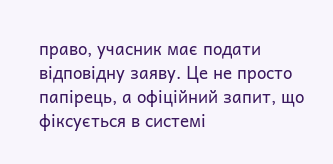право, учасник має подати відповідну заяву. Це не просто папірець, а офіційний запит, що фіксується в системі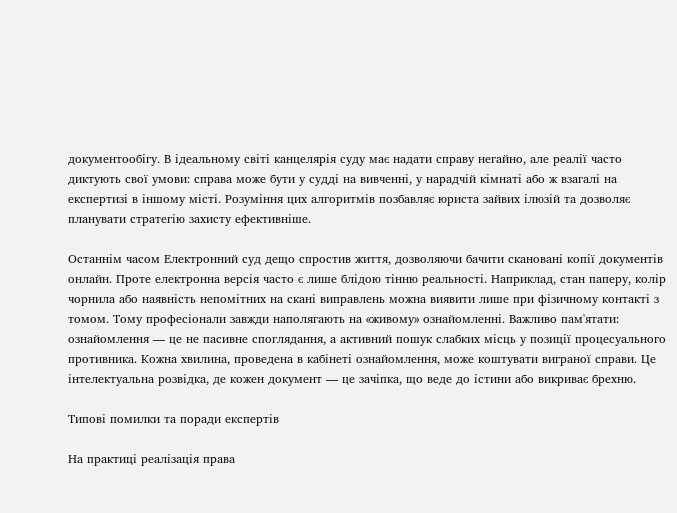документообігу. В ідеальному світі канцелярія суду має надати справу негайно, але реалії часто диктують свої умови: справа може бути у судді на вивченні, у нарадчій кімнаті або ж взагалі на експертизі в іншому місті. Розуміння цих алгоритмів позбавляє юриста зайвих ілюзій та дозволяє планувати стратегію захисту ефективніше.

Останнім часом Електронний суд дещо спростив життя, дозволяючи бачити скановані копії документів онлайн. Проте електронна версія часто є лише блідою тінню реальності. Наприклад, стан паперу, колір чорнила або наявність непомітних на скані виправлень можна виявити лише при фізичному контакті з томом. Тому професіонали завжди наполягають на «живому» ознайомленні. Важливо пам'ятати: ознайомлення — це не пасивне споглядання, а активний пошук слабких місць у позиції процесуального противника. Кожна хвилина, проведена в кабінеті ознайомлення, може коштувати виграної справи. Це інтелектуальна розвідка, де кожен документ — це зачіпка, що веде до істини або викриває брехню.

Типові помилки та поради експертів

На практиці реалізація права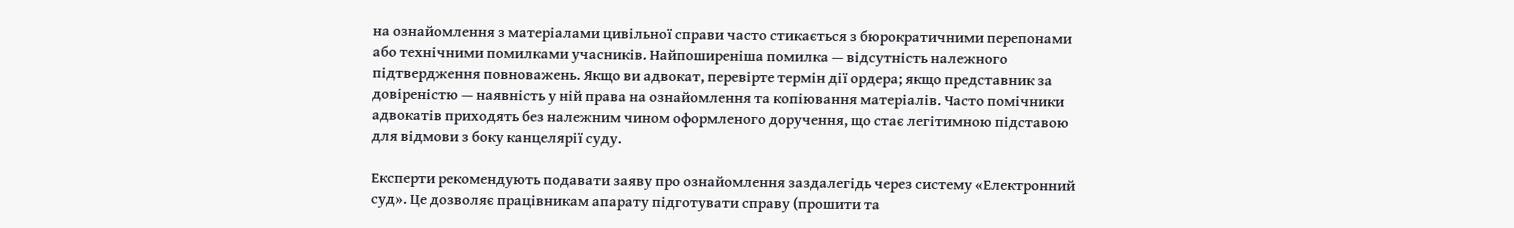на ознайомлення з матеріалами цивільної справи часто стикається з бюрократичними перепонами або технічними помилками учасників. Найпоширеніша помилка — відсутність належного підтвердження повноважень. Якщо ви адвокат, перевірте термін дії ордера; якщо представник за довіреністю — наявність у ній права на ознайомлення та копіювання матеріалів. Часто помічники адвокатів приходять без належним чином оформленого доручення, що стає легітимною підставою для відмови з боку канцелярії суду.

Експерти рекомендують подавати заяву про ознайомлення заздалегідь через систему «Електронний суд». Це дозволяє працівникам апарату підготувати справу (прошити та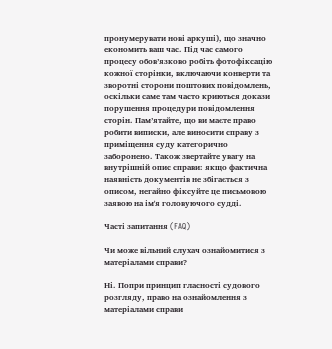пронумерувати нові аркуші), що значно економить ваш час. Під час самого процесу обов’язково робіть фотофіксацію кожної сторінки, включаючи конверти та зворотні сторони поштових повідомлень, оскільки саме там часто криються докази порушення процедури повідомлення сторін. Пам’ятайте, що ви маєте право робити виписки, але виносити справу з приміщення суду категорично заборонено. Також звертайте увагу на внутрішній опис справи: якщо фактична наявність документів не збігається з описом, негайно фіксуйте це письмовою заявою на ім'я головуючого судді.

Часті запитання (FAQ)

Чи може вільний слухач ознайомитися з матеріалами справи?

Ні. Попри принцип гласності судового розгляду, право на ознайомлення з матеріалами справи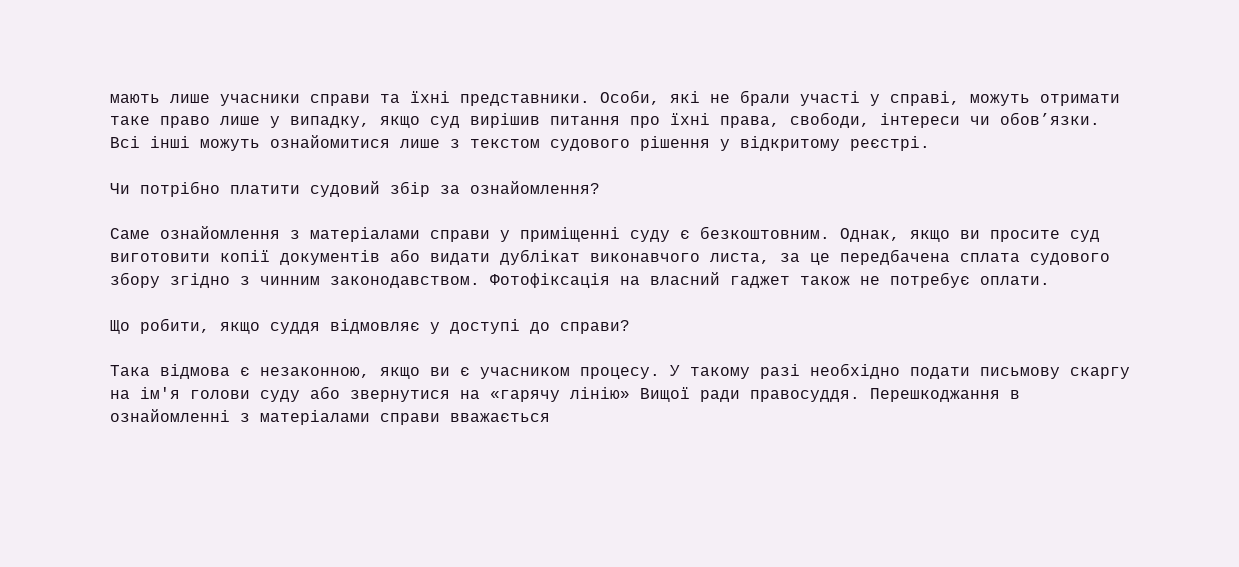мають лише учасники справи та їхні представники. Особи, які не брали участі у справі, можуть отримати таке право лише у випадку, якщо суд вирішив питання про їхні права, свободи, інтереси чи обов’язки. Всі інші можуть ознайомитися лише з текстом судового рішення у відкритому реєстрі.

Чи потрібно платити судовий збір за ознайомлення?

Саме ознайомлення з матеріалами справи у приміщенні суду є безкоштовним. Однак, якщо ви просите суд виготовити копії документів або видати дублікат виконавчого листа, за це передбачена сплата судового збору згідно з чинним законодавством. Фотофіксація на власний гаджет також не потребує оплати.

Що робити, якщо суддя відмовляє у доступі до справи?

Така відмова є незаконною, якщо ви є учасником процесу. У такому разі необхідно подати письмову скаргу на ім'я голови суду або звернутися на «гарячу лінію» Вищої ради правосуддя. Перешкоджання в ознайомленні з матеріалами справи вважається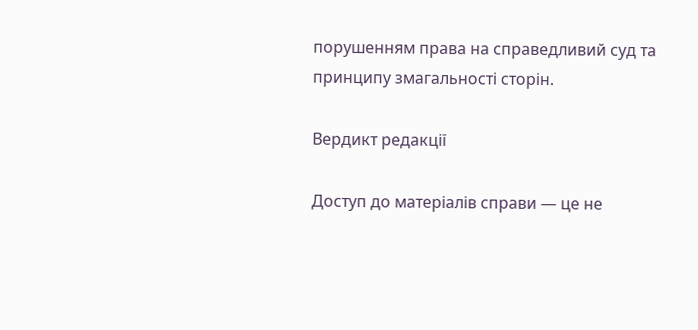порушенням права на справедливий суд та принципу змагальності сторін.

Вердикт редакції

Доступ до матеріалів справи — це не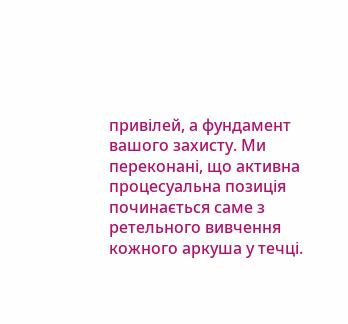привілей, а фундамент вашого захисту. Ми переконані, що активна процесуальна позиція починається саме з ретельного вивчення кожного аркуша у течці.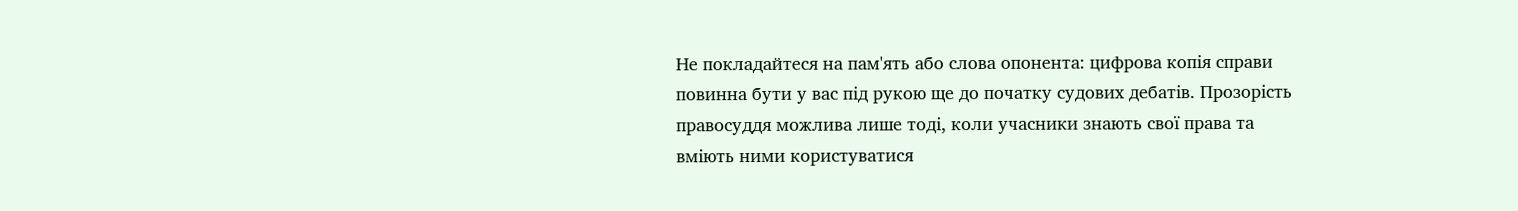Не покладайтеся на пам'ять або слова опонента: цифрова копія справи повинна бути у вас під рукою ще до початку судових дебатів. Прозорість правосуддя можлива лише тоді, коли учасники знають свої права та вміють ними користуватися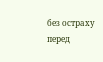без остраху перед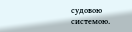судовою системою.